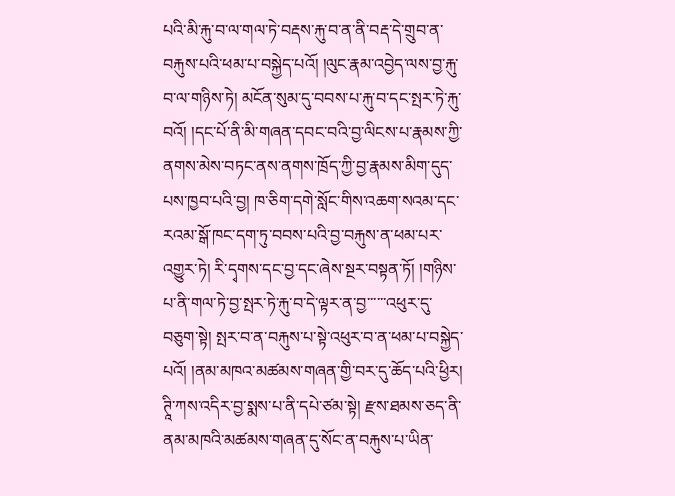པའི་མི་རྐུ་བ་ལ་གལ་ཏེ་བརྡས་རྐུ་བ་ན་ནི་བརྡ་དེ་གྲུབ་ན་བརྐུས་པའི་ཕམ་པ་བསྐྱེད་པའོ། །ལུང་རྣམ་འབྱེད་ལས་བྱ་རྐུ་བ་ལ་གཉིས་ཏེ། མངོན་སུམ་དུ་བབས་པ་རྐུ་བ་དང་སྤར་ཏེ་རྐུ་བའོ། །དང་པོ་ནི་མི་གཞན་དབང་བའི་བྱ་ལིངས་པ་རྣམས་ཀྱི་ནགས་མེས་བཏང་ནས་ནགས་ཁྲོད་ཀྱི་བྱ་རྣམས་མིག་དུད་པས་ཁྱབ་པའི་བྱ། ཁ་ཅིག་དགེ་སློང་གིས་འཆག་སའམ་དང་རའམ་སྒོ་ཁང་དག་ཏུ་བབས་པའི་བྱ་བརྐུས་ན་ཕམ་པར་འགྱུར་ཏེ། རི་དྭགས་དང་བྱ་དང་ཞེས་སྔར་བསྟན་ཏོ། །གཉིས་པ་ནི་གལ་ཏེ་བྱ་སྤར་ཏེ་རྐུ་བ་དེ་ལྟར་ན་བྱ་་་་་་འཕུར་དུ་བཅུག་སྟེ། སྤར་བ་ན་བརྐུས་པ་སྟེ་འཕུར་བ་ན་ཕམ་པ་བསྐྱེད་པའོ། །ནམ་མཁའ་མཚམས་གཞན་གྱི་བར་དུ་ཆོད་པའི་ཕྱིར། ཊཱི་ཀས་འདིར་བྱ་སྨས་པ་ནི་དཔེ་ཙམ་སྟེ། རྫས་ཐམས་ཅད་ནི་ནམ་མཁའི་མཚམས་གཞན་དུ་སོང་ན་བརྐུས་པ་ཡིན་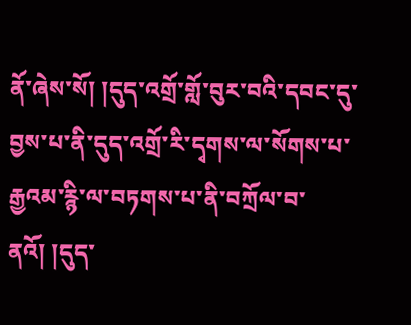ནོ་ཞེས་སོ། །དུད་འགྲོ་གློ་བུར་བའི་དབང་དུ་བྱས་པ་ནི་དུད་འགྲོ་རི་དྭགས་ལ་སོགས་པ་རྒྱའམ་རྙི་ལ་བཏགས་པ་ནི་བཀྲོལ་བ་ནའོ། །དུད་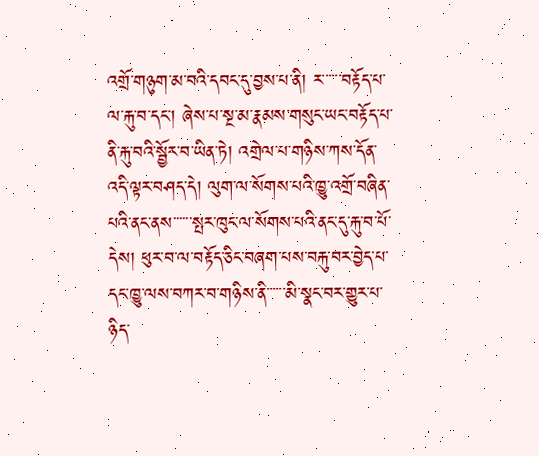འགྲོ་གཉུག་མ་བའི་དབང་དུ་བྱས་པ་ནི། ར་་་་་་བརྟོད་པ་ལ་རྐུ་བ་དང་། ཞེས་པ་སྔ་མ་རྣམས་གསུང་ཡང་བརྟོད་པ་ནི་རྐུ་བའི་སྦྱོར་བ་ཡིན་ཏེ། འགྲེལ་པ་གཉིས་ཀས་དོན་འདི་ལྟར་བཤད་དེ། ལུག་ལ་སོགས་པའི་ཁྱུ་འགྲོ་བཞིན་པའི་ནང་ནས་་་་་་སྤར་ཁུང་ལ་སོགས་པའི་ནང་དུ་རྐུ་བ་པོ་དེས། ཕུར་བ་ལ་བརྟོད་ཅིང་བཞག་པས་བརྐུ་བར་བྱེད་པ་དང་ཁྱུ་ལས་བཀར་བ་གཉིས་ནི་་་་་་མི་སྣང་བར་གྱུར་པ་ཉིད་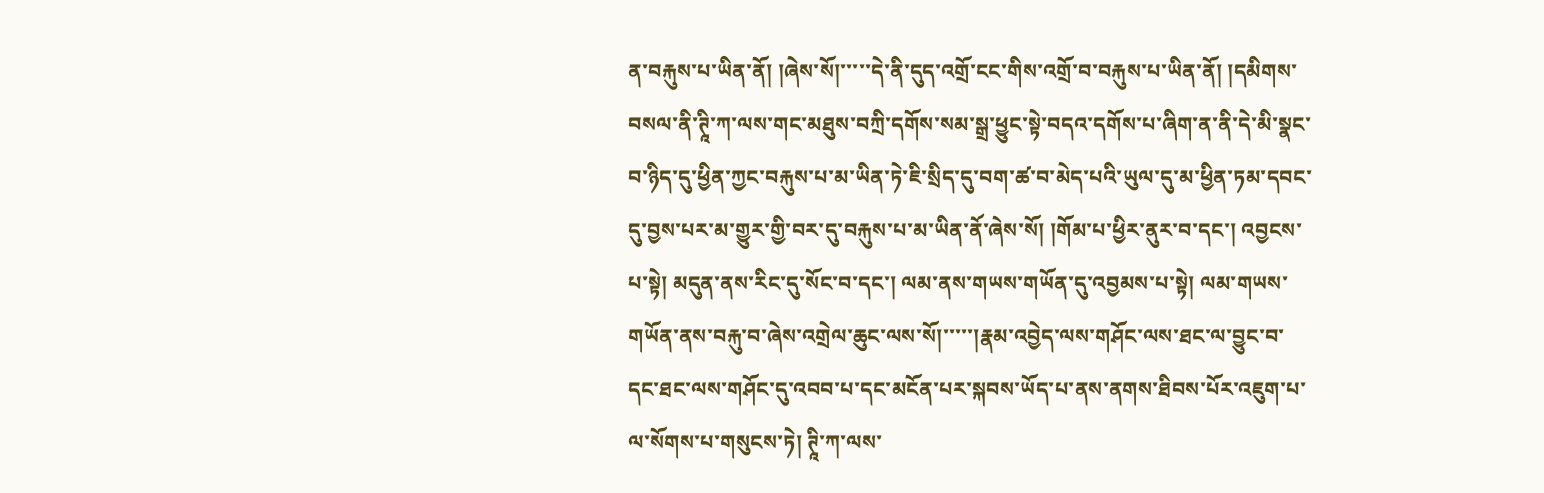ན་བརྐུས་པ་ཡིན་ནོ། །ཞེས་སོ།་་་་་དེ་ནི་དུད་འགྲོ་ངང་གིས་འགྲོ་བ་བརྐུས་པ་ཡིན་ནོ། །དམིགས་བསལ་ནི་ཊཱི་ཀ་ལས་གང་མཐུས་བཀྲི་དགོས་སམ་སྒྲ་ཕྱུང་སྟེ་བདའ་དགོས་པ་ཞིག་ན་ནི་དེ་མི་སྣང་བ་ཉིད་དུ་ཕྱིན་ཀྱང་བརྐུས་པ་མ་ཡིན་ཏེ་ཇི་སྲིད་དུ་བག་ཚ་བ་མེད་པའི་ཡུལ་དུ་མ་ཕྱིན་ཏམ་དབང་དུ་བྱས་པར་མ་གྱུར་གྱི་བར་དུ་བརྐུས་པ་མ་ཡིན་ནོ་ཞེས་སོ། །གོམ་པ་ཕྱིར་ནུར་བ་དང་། འབྱངས་པ་སྟེ། མདུན་ནས་རིང་དུ་སོང་བ་དང་། ལམ་ནས་གཡས་གཡོན་དུ་འབྱམས་པ་སྟེ། ལམ་གཡས་གཡོན་ནས་བརྐུ་བ་ཞེས་འགྲེལ་ཆུང་ལས་སོ།་་་་་།རྣམ་འབྱེད་ལས་གཤོང་ལས་ཐང་ལ་བྱུང་བ་དང་ཐང་ལས་གཤོང་དུ་འབབ་པ་དང་མངོན་པར་སྐབས་ཡོད་པ་ནས་ནགས་ཐིབས་པོར་འཇུག་པ་ལ་སོགས་པ་གསུངས་ཏེ། ཊཱི་ཀ་ལས་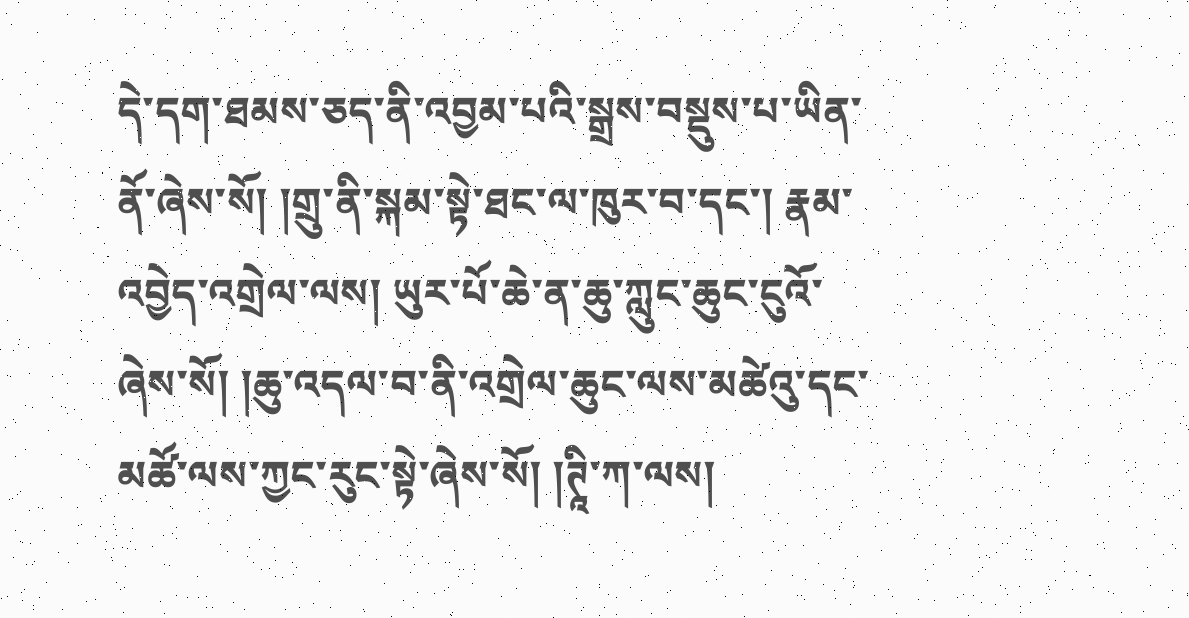དེ་དག་ཐམས་ཅད་ནི་འབྱམ་པའི་སྒྲས་བསྡུས་པ་ཡིན་ནོ་ཞེས་སོ། །གྲུ་ནི་སྐམ་སྟེ་ཐང་ལ་ཁུར་བ་དང་། རྣམ་འབྱེད་འགྲེལ་ལས། ཡུར་པོ་ཆེ་ན་ཆུ་ཀླུང་ཆུང་ངུའོ་ཞེས་སོ། །ཆུ་འདལ་བ་ནི་འགྲེལ་ཆུང་ལས་མཚེའུ་དང་མཚོ་ལས་ཀྱང་རུང་སྟེ་ཞེས་སོ། །ཊཱི་ཀ་ལས།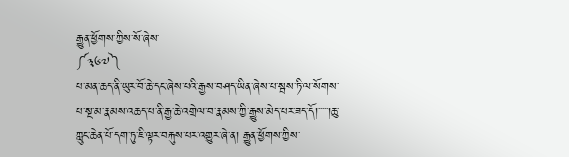རྒྱུན་ཕྱོགས་ཀྱིས་སོ་ཞེས་
༼༣༦༧༽
པ་མན་ཆད་ནི་ཡུར་བོ་ཆེ་དང་ཞེས་པའི་རྒྱས་བཤད་ཡིན་ཞེས་པ་སྦས་ཏི་ལ་སོགས་པ་སྔ་མ་རྣམས་འཆད་པ་ནི་རྒྱ་ཆེ་འགྲེལ་བ་རྣམས་ཀྱི་རྒྱུས་མེད་པར་ཟད་དོ།་་་་་།ཆུ་ཀླུང་ཆེན་པོ་དག་ཏུ་ཇི་ལྟར་བརྐུས་པར་འགྱུར་ཞེ་ན། རྒྱུན་ཕྱོགས་ཀྱིས་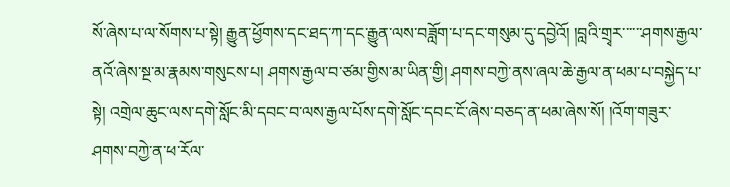སོ་ཞེས་པ་ལ་སོགས་པ་སྟེ། རྒྱུན་ཕྱོགས་དང་ཐད་ཀ་དང་རྒྱུན་ལས་བཟློག་པ་དང་གསུམ་དུ་དབྱེའོ། །བླའི་གྲྭར་་་་་་ཤགས་རྒྱལ་ནའོ་ཞེས་སྔ་མ་རྣམས་གསུངས་པ། ཤགས་རྒྱལ་བ་ཙམ་གྱིས་མ་ཡིན་གྱི། ཤགས་བཀྱེ་ནས་ཞལ་ཆེ་རྒྱལ་ན་ཕམ་པ་བསྐྱེད་པ་སྟེ། འགྲེལ་ཆུང་ལས་དགེ་སློང་མི་དབང་བ་ལས་རྒྱལ་པོས་དགེ་སློང་དབང་ངོ་ཞེས་བཅད་ན་ཕམ་ཞེས་སོ། །འོག་གཟུར་ཤགས་བཀྱེ་ན་ཕ་རོལ་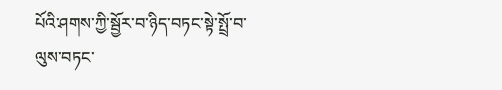པོའི་ཤགས་ཀྱི་སྦྱོར་བ་ཉིད་བཏང་སྟེ་སྤྲོ་བ་ལུས་བཏང་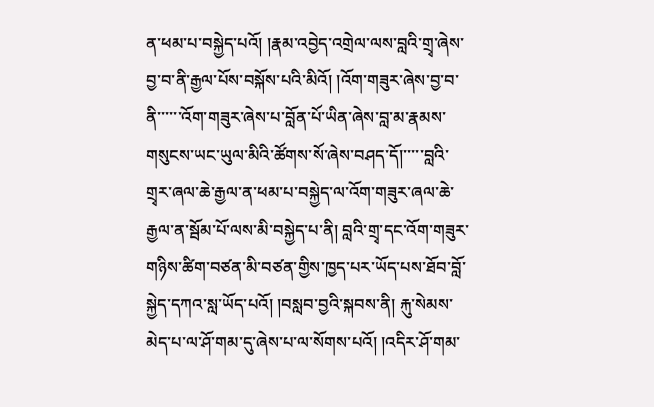ན་ཕམ་པ་བསྐྱེད་པའོ། །རྣམ་འབྱེད་འགྲེལ་ལས་བླའི་གྲྭ་ཞེས་བྱ་བ་ནི་རྒྱལ་པོས་བསྐོས་པའི་མིའོ། །འོག་གཟུར་ཞེས་བྱ་བ་ནི་་་་་་འོག་གཟུར་ཞེས་པ་བློན་པོ་ཡིན་ཞེས་བླ་མ་རྣམས་གསུངས་ཡང་ཡུལ་མིའི་ཚོགས་སོ་ཞེས་བཤད་དོ།་་་་་བླའི་གྲྭར་ཞལ་ཆེ་རྒྱལ་ན་ཕམ་པ་བསྐྱེད་ལ་འོག་གཟུར་ཞལ་ཆེ་རྒྱལ་ན་སྦོམ་པོ་ལས་མི་བསྐྱེད་པ་ནི། བླའི་གྲྭ་དང་འོག་གཟུར་གཉིས་ཚིག་བཙན་མི་བཙན་གྱིས་ཁྱད་པར་ཡོད་པས་ཐོབ་བློ་སྐྱེད་དཀའ་སླ་ཡོད་པའོ། །བསླབ་བྱའི་སྐབས་ནི། རྐུ་སེམས་མེད་པ་ལ་ཤོ་གམ་དུ་ཞེས་པ་ལ་སོགས་པའོ། །འདིར་ཤོ་གམ་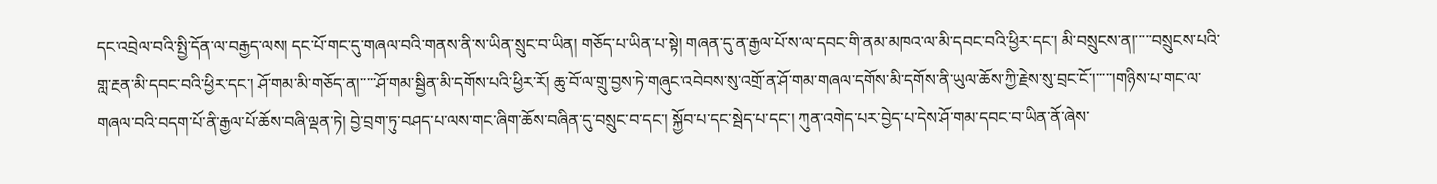དང་འབྲེལ་བའི་སྤྱི་དོན་ལ་བརྒྱད་ལས། དང་པོ་གང་དུ་གཞལ་བའི་གནས་ནི་ས་ཡིན་སྲུང་བ་ཡིན། གཅོད་པ་ཡིན་པ་སྟེ། གཞན་དུ་ན་རྒྱལ་པོ་ས་ལ་དབང་གི་ནམ་མཁའ་ལ་མི་དབང་བའི་ཕྱིར་དང་། མི་བསྲུངས་ན།་་་་་བསྲུངས་པའི་གླ་རྔན་མི་དབང་བའི་ཕྱིར་དང་། ཤོ་གམ་མི་གཅོད་ན།་་་་་ཤོ་གམ་སྦྱིན་མི་དགོས་པའི་ཕྱིར་རོ། ཆུ་བོ་ལ་གྲུ་བྱས་ཏེ་གཞུང་འབེབས་སུ་འགྲོ་ན་ཤོ་གམ་གཞལ་དགོས་མི་དགོས་ནི་ཡུལ་ཆོས་ཀྱི་རྗེས་སུ་བྲང་ངོ་།་་་་་།གཉིས་པ་གང་ལ་གཞལ་བའི་བདག་པོ་ནི་རྒྱལ་པོ་ཆོས་བཞི་ལྡན་ཏེ། བྱེ་བྲག་ཏུ་བཤད་པ་ལས་གང་ཞིག་ཆོས་བཞིན་དུ་བསྲུང་བ་དང་། སྐྱོབ་པ་དང་སྦེད་པ་དང་། ཀུན་འགེད་པར་བྱེད་པ་དེས་ཤོ་གམ་དབང་བ་ཡིན་ནོ་ཞེས་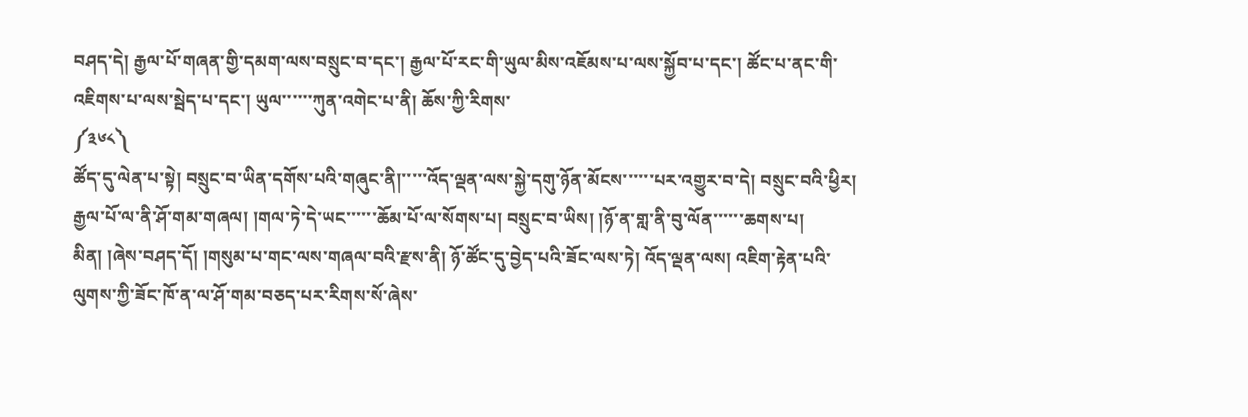བཤད་དེ། རྒྱལ་པོ་གཞན་གྱི་དམག་ལས་བསྲུང་བ་དང་། རྒྱལ་པོ་རང་གི་ཡུལ་མིས་འཇོམས་པ་ལས་སྐྱོབ་པ་དང་། ཚོང་པ་ནང་གི་འཇིགས་པ་ལས་སྦེད་པ་དང་། ཡུལ་་་་་་ཀུན་འགེང་པ་ནི། ཆོས་ཀྱི་རིགས་
༼༣༦༨༽
ཚོད་དུ་ལེན་པ་སྟེ། བསྲུང་བ་ཡིན་དགོས་པའི་གཞུང་ནི།་་་་་འོད་ལྡན་ལས་སྐྱེ་དགུ་ཉོན་མོངས་་་་་་པར་འགྱུར་བ་དེ། བསྲུང་བའི་ཕྱིར། རྒྱལ་པོ་ལ་ནི་ཤོ་གམ་གཞལ། །གལ་ཏེ་དེ་ཡང་་་་་་ཆོམ་པོ་ལ་སོགས་པ། བསྲུང་བ་ཡིས། །ཉོ་ན་གླ་ནི་བུ་ལོན་་་་་་ཆགས་པ། མིན། །ཞེས་བཤད་དོ། །གསུམ་པ་གང་ལས་གཞལ་བའི་རྫས་ནི། ཉོ་ཚོང་དུ་བྱེད་པའི་ཟོང་ལས་ཏེ། འོད་ལྡན་ལས། འཇིག་རྟེན་པའི་ལུགས་ཀྱི་ཟོང་ཁོ་ན་ལ་ཤོ་གམ་བཅད་པར་རིགས་སོ་ཞེས་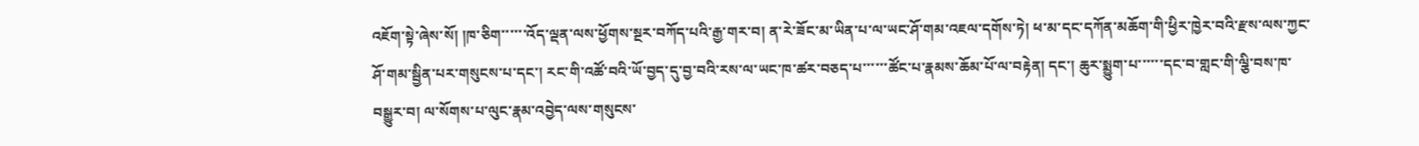འཇོག་སྟེ་ཞེས་སོ། །ཁ་ཅིག་་་་་་འོད་ལྡན་ལས་ཕྱོགས་སྔར་བཀོད་པའི་རྒྱ་གར་བ། ན་རེ་ཟོང་མ་ཡིན་པ་ལ་ཡང་ཤོ་གམ་འཇལ་དགོས་ཏེ། ཕ་མ་དང་དཀོན་མཆོག་གི་ཕྱིར་ཁྱེར་བའི་རྫས་ལས་ཀྱང་ཤོ་གམ་སྦྱིན་པར་གསུངས་པ་དང་། རང་གི་འཚོ་བའི་ཡོ་བྱད་དུ་བྱ་བའི་རས་ལ་ཡང་ཁ་ཚར་བཅད་པ་་་་་་ཚོང་པ་རྣམས་ཆོམ་པོ་ལ་བརྟེན། དང་། ཆུར་སྨྱུག་པ་་་་་་དང་བ་གླང་གི་ལྕི་བས་ཁ་བསྒྱུར་བ། ལ་སོགས་པ་ལུང་རྣམ་འབྱེད་ལས་གསུངས་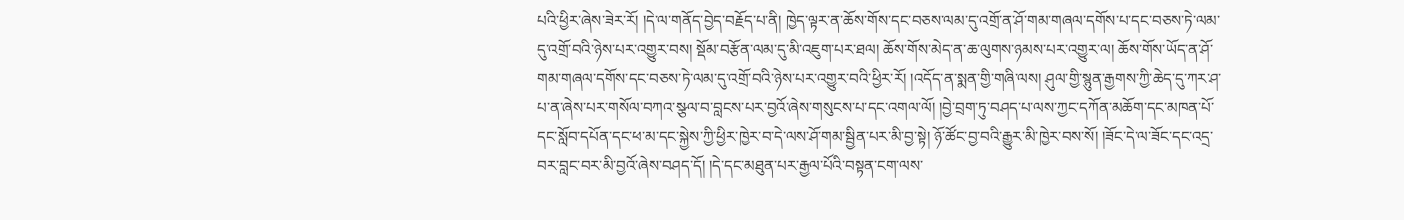པའི་ཕྱིར་ཞེས་ཟེར་རོ། །དེ་ལ་གནོད་བྱེད་བརྗོད་པ་ནི། ཁྱེད་ལྟར་ན་ཆོས་གོས་དང་བཅས་ལམ་དུ་འགྲོ་ན་ཤོ་གམ་གཞལ་དགོས་པ་དང་བཅས་ཏེ་ལམ་དུ་འགྲོ་བའི་ཉེས་པར་འགྱུར་བས། སྡོམ་བརྩོན་ལམ་དུ་མི་འཇུག་པར་ཐལ། ཆོས་གོས་མེད་ན་ཆ་ལུགས་ཉམས་པར་འགྱུར་ལ། ཆོས་གོས་ཡོད་ན་ཤོ་གམ་གཞལ་དགོས་དང་བཅས་ཏེ་ལམ་དུ་འགྲོ་བའི་ཉེས་པར་འགྱུར་བའི་ཕྱིར་རོ། །འདོད་ན་སྨན་གྱི་གཞི་ལས། ཤུལ་གྱི་སྙུན་རྒྱགས་ཀྱི་ཆེད་དུ་ཀར་ཤ་པ་ན་ཞེས་པར་གསོལ་བཀའ་སྩལ་བ་བླངས་པར་བྱའོ་ཞེས་གསུངས་པ་དང་འགལ་ལོ། །བྱེ་བྲག་ཏུ་བཤད་པ་ལས་ཀྱང་དཀོན་མཆོག་དང་མཁན་པོ་དང་སློབ་དཔོན་དང་ཕ་མ་དང་སྐྱེས་ཀྱི་ཕྱིར་ཁྱེར་བ་དེ་ལས་ཤོ་གམ་སྦྱིན་པར་མི་བྱ་སྟེ། ཉོ་ཚོང་བྱ་བའི་རྒྱུར་མི་ཁྱེར་བས་སོ། །ཟོང་དེ་ལ་ཟོང་དང་འདྲ་བར་བླང་བར་མི་བྱའོ་ཞེས་བཤད་དོ། །དེ་དང་མཐུན་པར་རྒྱལ་པོའི་བསྟན་ངག་ལས་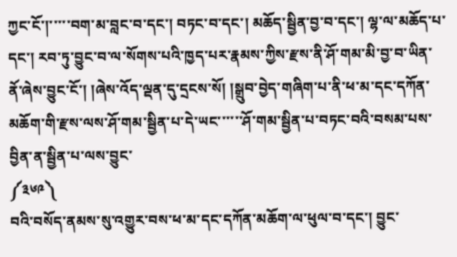ཀྱང་ངོ་།་་་་་བག་མ་བླང་བ་དང་། བཏང་བ་དང་། མཆོད་སྦྱིན་བྱ་བ་དང་། ལྷ་ལ་མཆོད་པ་དང་། རབ་ཏུ་བྱུང་བ་ལ་སོགས་པའི་ཁྱད་པར་རྣམས་ཀྱིས་རྫས་ནི་ཤོ་གམ་མི་བྱ་བ་ཡིན་ནོ་ཞེས་བྱུང་ངོ་། །ཞེས་འོད་ལྡན་དུ་དྲངས་སོ། །སྒྲུབ་བྱེད་གཞིག་པ་ནི་ཕ་མ་དང་དཀོན་མཆོག་གི་རྫས་ལས་ཤོ་གམ་སྦྱིན་པ་དེ་ཡང་་་་་་ཤོ་གམ་སྦྱིན་པ་བཏང་བའི་བསམ་པས་བྱིན་ན་སྦྱིན་པ་ལས་བྱུང་
༼༣༦༩༽
བའི་བསོད་ནམས་སུ་འགྱུར་བས་ཕ་མ་དང་དཀོན་མཆོག་ལ་ཕུལ་བ་དང་། བྱུང་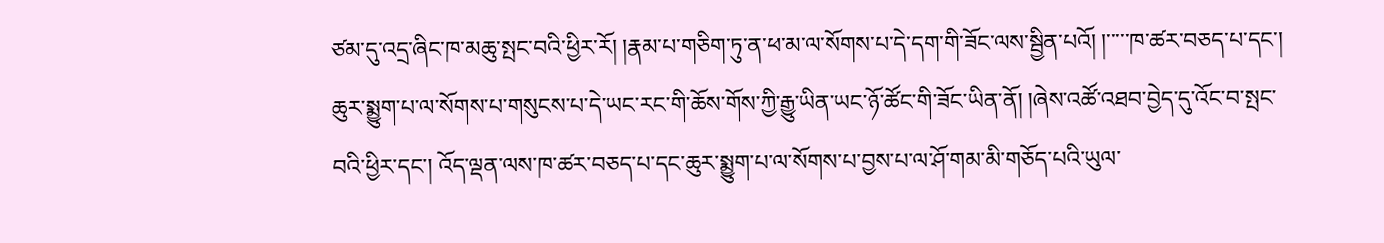ཙམ་དུ་འདྲ་ཞིང་ཁ་མཆུ་སྤང་བའི་ཕྱིར་རོ། །རྣམ་པ་གཅིག་ཏུ་ན་ཕ་མ་ལ་སོགས་པ་དེ་དག་གི་ཟོང་ལས་སྦྱིན་པའོ། །་་་་་ཁ་ཚར་བཅད་པ་དང་། ཆུར་སྨྱུག་པ་ལ་སོགས་པ་གསུངས་པ་དེ་ཡང་རང་གི་ཆོས་གོས་ཀྱི་རྒྱུ་ཡིན་ཡང་ཉོ་ཚོང་གི་ཟོང་ཡིན་ནོ། །ཞེས་འཚོ་འཐབ་བྱེད་དུ་འོང་བ་སྤང་བའི་ཕྱིར་དང་། འོད་ལྡན་ལས་ཁ་ཚར་བཅད་པ་དང་ཆུར་སྨྱུག་པ་ལ་སོགས་པ་བྱས་པ་ལ་ཤོ་གམ་མི་གཅོད་པའི་ཡུལ་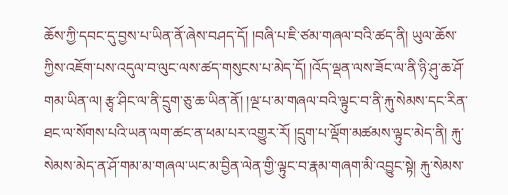ཆོས་ཀྱི་དབང་དུ་བྱས་པ་ཡིན་ནོ་ཞེས་བཤད་དོ། །བཞི་པ་ཇི་ཙམ་གཞལ་བའི་ཚད་ནི། ཡུལ་ཆོས་ཀྱིས་འཇོག་པས་འདུལ་བ་ལུང་ལས་ཚད་གསུངས་པ་མེད་དོ། །འོད་ལྡན་ལས་ཟོང་ལ་ནི་ཉི་ཤུ་ཆ་ཤོ་གམ་ཡིན་ལ། རྩྭ་ཤིང་ལ་ནི་དྲུག་ཅུ་ཆ་ཡིན་ནོ། །ལྔ་པ་མ་གཞལ་བའི་ལྟུང་བ་ནི་རྐུ་སེམས་དང་རིན་ཐང་ལ་སོགས་པའི་ཡན་ལག་ཚང་ན་ཕམ་པར་འགྱུར་རོ། །དྲུག་པ་ལྡོག་མཚམས་ལྟུང་མེད་ནི། རྐུ་སེམས་མེད་ན་ཤོ་གམ་མ་གཞལ་ཡང་མ་བྱིན་ལེན་གྱི་ལྟུང་བ་རྣམ་གཞག་མི་འབྱུང་སྟེ། རྐུ་སེམས་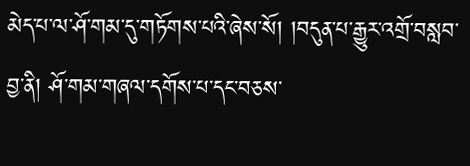མེད་པ་ལ་ཤོ་གམ་དུ་གཏོགས་པའི་ཞེས་སོ། །བདུན་པ་རྒྱུར་འགྲོ་བསླབ་བྱ་ནི། ཤོ་གམ་གཞལ་དགོས་པ་དང་བཅས་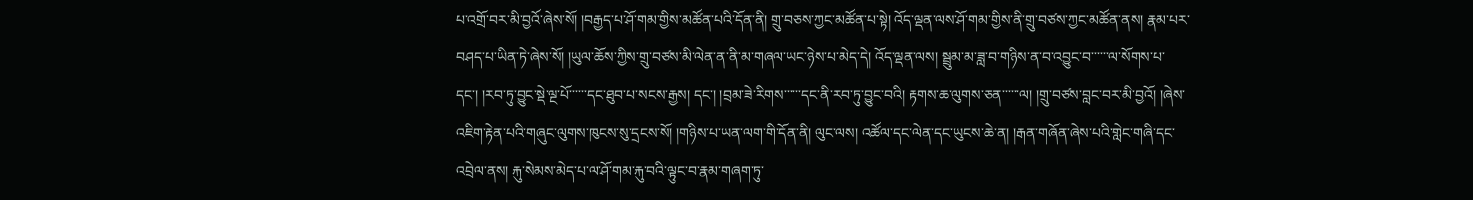པ་འགྲོ་བར་མི་བྱའོ་ཞེས་སོ། །བརྒྱད་པ་ཤོ་གམ་གྱིས་མཚོན་པའི་དོན་ནི། གྲུ་བཅས་ཀྱང་མཚོན་པ་སྟེ། འོད་ལྡན་ལས་ཤོ་གམ་གྱིས་ནི་གྲུ་བཙས་ཀྱང་མཚོན་ནས། རྣམ་པར་བཤད་པ་ཡིན་ཏེ་ཞེས་སོ། །ཡུལ་ཆོས་ཀྱིས་གྲུ་བཙས་མི་ལེན་ན་ནི་མ་གཞལ་ཡང་ཉེས་པ་མེད་དེ། འོད་ལྡན་ལས། སྦྲུམ་མ་ཟླ་བ་གཉིས་ན་བ་འབྱུང་བ་་་་་་ལ་སོགས་པ་དང་། །རབ་ཏུ་བྱུང་སྡེ་ལྔ་པོ་་་་་་དང་ཐུབ་པ་སངས་རྒྱས། དང་། །བྲམ་ཟེ་རིགས་་་་་་དང་ནི་རབ་ཏུ་བྱུང་བའི། རྟགས་ཆ་ལུགས་ཅན་་་་་་ལ། །གྲུ་བཙས་བླང་བར་མི་བྱའོ། །ཞེས་འཇིག་རྟེན་པའི་གཞུང་ལུགས་ཁུངས་སུ་དྲངས་སོ། །གཉིས་པ་ཡན་ལག་གི་དོན་ནི། ལུང་ལས། འཚོལ་དང་ལེན་དང་ཡུངས་ཆེ་ན། །རྒན་གཞོན་ཞེས་པའི་གླེང་གཞི་དང་འབྲེལ་ནས། རྐུ་སེམས་མེད་པ་ལ་ཤོ་གམ་རྐུ་བའི་ལྟུང་བ་རྣམ་གཞག་ཏུ་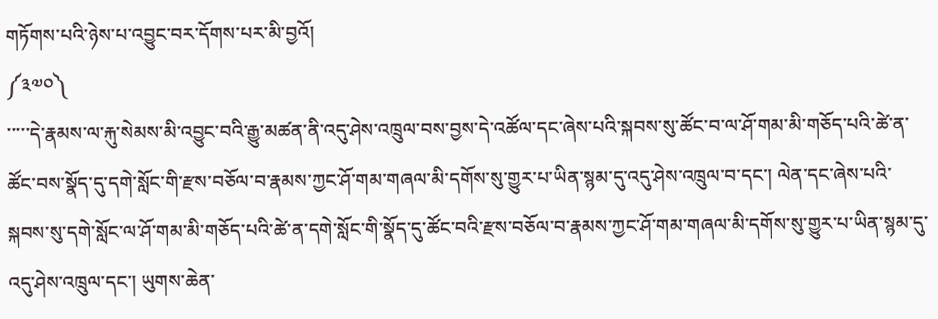གཏོགས་པའི་ཉེས་པ་འབྱུང་བར་དོགས་པར་མི་བྱའོ།
༼༣༧༠༽
་་་་་དེ་རྣམས་ལ་རྐུ་སེམས་མི་འབྱུང་བའི་རྒྱུ་མཚན་ནི་འདུ་ཤེས་འཁྲུལ་བས་བྱས་དེ་འཚོལ་དང་ཞེས་པའི་སྐབས་སུ་ཚོང་བ་ལ་ཤོ་གམ་མི་གཅོད་པའི་ཚེ་ན་ཚོང་བས་སྣོད་དུ་དགེ་སློང་གི་རྫས་བཅོལ་བ་རྣམས་ཀྱང་ཤོ་གམ་གཞལ་མི་དགོས་སུ་གྱུར་པ་ཡིན་སྙམ་དུ་འདུ་ཤེས་འཁྲུལ་བ་དང་། ལེན་དང་ཞེས་པའི་སྐབས་སུ་དགེ་སློང་ལ་ཤོ་གམ་མི་གཅོད་པའི་ཚེ་ན་དགེ་སློང་གི་སྣོད་དུ་ཚོང་བའི་རྫས་བཅོལ་བ་རྣམས་ཀྱང་ཤོ་གམ་གཞལ་མི་དགོས་སུ་གྱུར་པ་ཡིན་སྙམ་དུ་འདུ་ཤེས་འཁྲུལ་དང་། ཡུགས་ཆེན་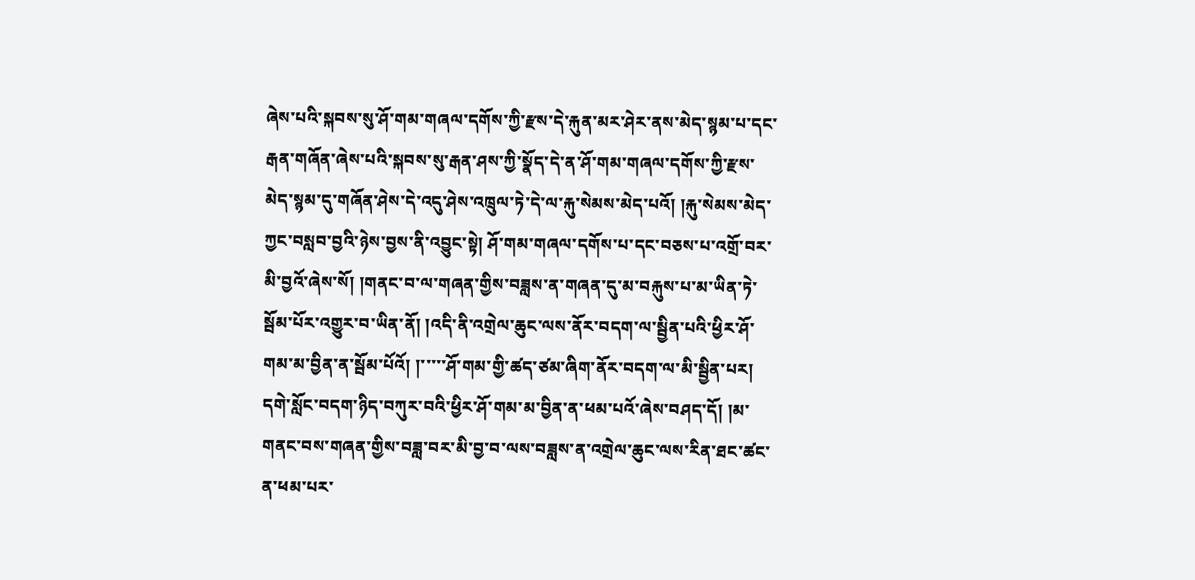ཞེས་པའི་སྐབས་སུ་ཤོ་གམ་གཞལ་དགོས་ཀྱི་རྫས་དེ་རྐུན་མར་ཤེར་ནས་མེད་སྙམ་པ་དང་རྒན་གཞོན་ཞེས་པའི་སྐབས་སུ་རྒན་ཤས་ཀྱི་སྣོད་དེ་ན་ཤོ་གམ་གཞལ་དགོས་ཀྱི་རྫས་མེད་སྙམ་དུ་གཞོན་ཤེས་དེ་འདུ་ཤེས་འཁྲུལ་ཏེ་དེ་ལ་རྐུ་སེམས་མེད་པའོ། །རྐུ་སེམས་མེད་ཀྱང་བསླབ་བྱའི་ཉེས་བྱས་ནི་འབྱུང་སྟེ། ཤོ་གམ་གཞལ་དགོས་པ་དང་བཅས་པ་འགྲོ་བར་མི་བྱའོ་ཞེས་སོ། །གནང་བ་ལ་གཞན་གྱིས་བཟླས་ན་གཞན་དུ་མ་བརྐུས་པ་མ་ཡིན་ཏེ་སྦོམ་པོར་འགྱུར་བ་ཡིན་ནོ། །འདི་ནི་འགྲེལ་ཆུང་ལས་ནོར་བདག་ལ་སྦྱིན་པའི་ཕྱིར་ཤོ་གམ་མ་བྱིན་ན་སྦོམ་པོའོ། །་་་་་ཤོ་གམ་གྱི་ཚད་ཙམ་ཞིག་ནོར་བདག་ལ་མི་སྦྱིན་པར། དགེ་སློང་བདག་ཉིད་བཀུར་བའི་ཕྱིར་ཤོ་གམ་མ་བྱིན་ན་ཕམ་པའོ་ཞེས་བཤད་དོ། །མ་གནང་བས་གཞན་གྱིས་བཟླ་བར་མི་བྱ་བ་ལས་བཟླས་ན་འགྲེལ་ཆུང་ལས་རིན་ཐང་ཚང་ན་ཕམ་པར་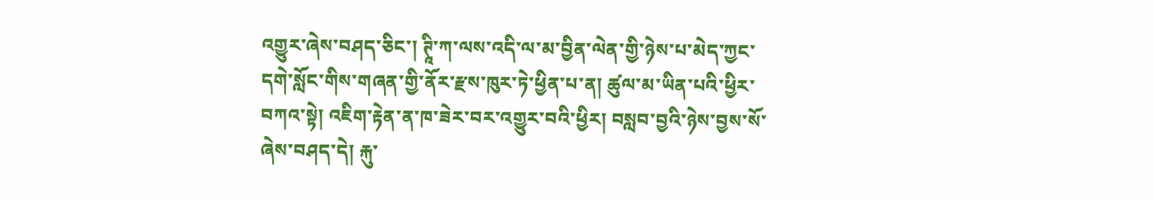འགྱུར་ཞེས་བཤད་ཅིང་། ཊཱི་ཀ་ལས་འདི་ལ་མ་བྱིན་ལེན་གྱི་ཉེས་པ་མེད་ཀྱང་དགེ་སློང་གིས་གཞན་གྱི་ནོར་རྫས་ཁུར་ཏེ་ཕྱིན་པ་ན། ཚུལ་མ་ཡིན་པའི་ཕྱིར་བཀའ་སྟེ། འཇིག་རྟེན་ན་ཁ་ཟེར་བར་འགྱུར་བའི་ཕྱིར། བསླབ་བྱའི་ཉེས་བྱས་སོ་ཞེས་བཤད་དེ། རྐུ་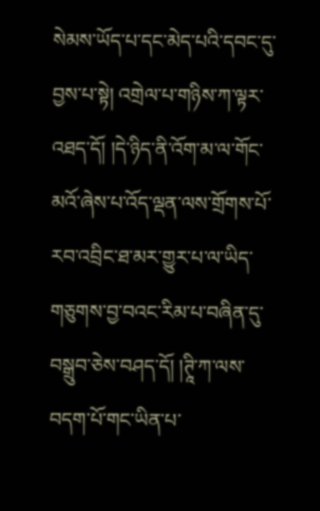སེམས་ཡོད་པ་དང་མེད་པའི་དབང་དུ་བྱས་པ་སྟེ། འགྲེལ་པ་གཉིས་ཀ་ལྟར་འཐད་དོ། །དེ་ཉིད་ནི་འོག་མ་ལ་གོང་མའོ་ཞེས་པ་འོད་ལྡན་ལས་གྲོགས་པོ་རབ་འབྲིང་ཐ་མར་གྱུར་པ་ལ་ཡིད་གཅུགས་བྱ་བའང་རིམ་པ་བཞིན་དུ་བསྒྲུབ་ཅེས་བཤད་དོ། །ཊཱི་ཀ་ལས་བདག་པོ་གང་ཡིན་པ་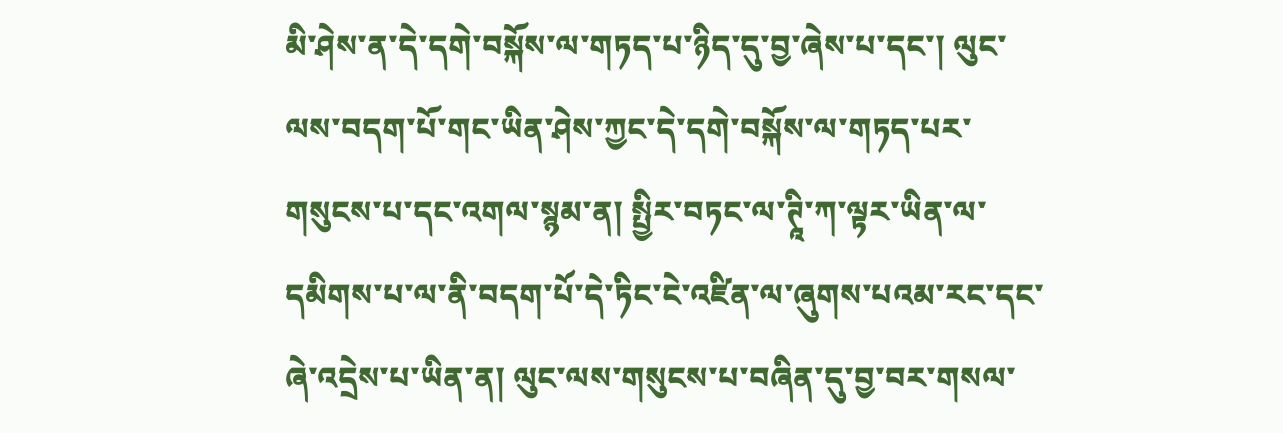མི་ཤེས་ན་དེ་དགེ་བསྐོས་ལ་གཏད་པ་ཉིད་དུ་བྱ་ཞེས་པ་དང་། ལུང་ལས་བདག་པོ་གང་ཡིན་ཤེས་ཀྱང་དེ་དགེ་བསྐོས་ལ་གཏད་པར་གསུངས་པ་དང་འགལ་སྙམ་ན། སྤྱིར་བཏང་ལ་ཊཱི་ཀ་ལྟར་ཡིན་ལ་དམིགས་པ་ལ་ནི་བདག་པོ་དེ་ཏིང་ངེ་འཛིན་ལ་ཞུགས་པའམ་རང་དང་ཞེ་འདྲེས་པ་ཡིན་ན། ལུང་ལས་གསུངས་པ་བཞིན་དུ་བྱ་བར་གསལ་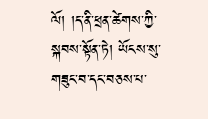ལོ། །ད་ནི་ཕྲན་ཚེགས་ཀྱི་སྐབས་སྟོན་ཏེ། ཡོངས་སུ་གཟུང་བ་དང་བཅས་པ་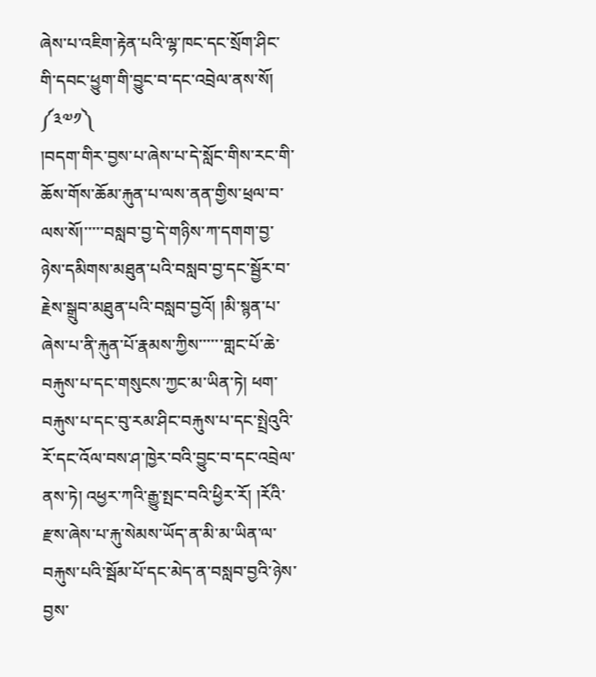ཞེས་པ་འཇིག་རྟེན་པའི་ལྷ་ཁང་དང་སྲོག་ཤིང་གི་དབང་ཕྱུག་གི་བྱུང་བ་དང་འབྲེལ་ནས་སོ།
༼༣༧༡༽
།བདག་གིར་བྱས་པ་ཞེས་པ་དེ་སློང་གིས་རང་གི་ཆོས་གོས་ཆོམ་རྐུན་པ་ལས་ནན་གྱིས་ཕྲལ་བ་ལས་སོ།་་་་་བསླབ་བྱ་དེ་གཉིས་ཀ་དགག་བྱ་ཉེས་དམིགས་མཐུན་པའི་བསླབ་བྱ་དང་སྦྱོར་བ་རྗེས་སྒྲུབ་མཐུན་པའི་བསླབ་བྱའོ། །མི་སྙན་པ་ཞེས་པ་ནི་རྐུན་པོ་རྣམས་ཀྱིས་་་་་་གླང་པོ་ཆེ་བརྐུས་པ་དང་གསུངས་ཀྱང་མ་ཡིན་ཏེ། ཕག་བརྐུས་པ་དང་བུ་རམ་ཤིང་བརྐུས་པ་དང་སྤྲེའུའི་རོ་དང་འོལ་བས་ཤ་ཁྱེར་བའི་བྱུང་བ་དང་འབྲེལ་ནས་ཏེ། འཕྱར་ཀའི་རྒྱུ་སྤང་བའི་ཕྱིར་རོ། །རོའི་རྫས་ཞེས་པ་རྐུ་སེམས་ཡོད་ན་མི་མ་ཡིན་ལ་བརྐུས་པའི་སྦོམ་པོ་དང་མེད་ན་བསླབ་བྱའི་ཉེས་བྱས་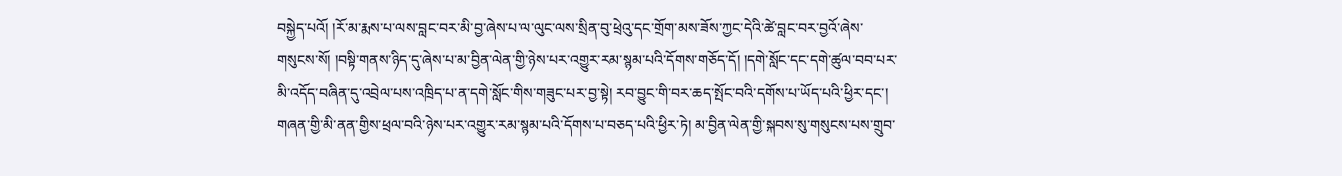བསྐྱེད་པའོ། །རོ་མ་རྨས་པ་ལས་བླང་བར་མི་བྱ་ཞེས་པ་ལ་ལུང་ལས་སྲིན་བུ་ཕྲེའུ་དང་གྲོག་མས་ཟོས་ཀྱང་དེའི་ཚེ་བླང་བར་བྱའོ་ཞེས་གསུངས་སོ། །བསྟི་གནས་ཉིད་དུ་ཞེས་པ་མ་བྱིན་ལེན་གྱི་ཉེས་པར་འགྱུར་རམ་སྙམ་པའི་དོགས་གཅོད་དོ། །དགེ་སློང་དང་དགེ་ཚུལ་བབ་པར་མི་འདོད་བཞིན་དུ་འབྲེལ་པས་འཁྲིད་པ་ན་དགེ་སློང་གིས་གཟུང་པར་བྱ་སྟེ། རབ་བྱུང་གི་བར་ཆད་སྤོང་བའི་དགོས་པ་ཡོད་པའི་ཕྱིར་དང་། གཞན་གྱི་མི་ནན་གྱིས་ཕྲལ་བའི་ཉེས་པར་འགྱུར་རམ་སྙམ་པའི་དོགས་པ་བཅད་པའི་ཕྱིར་ཏེ། མ་བྱིན་ལེན་གྱི་སྐབས་སུ་གསུངས་པས་གྲུབ་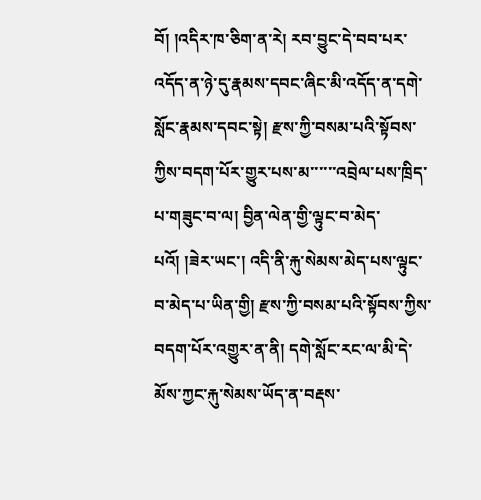བོ། །འདིར་ཁ་ཅིག་ན་རེ། རབ་བྱུང་དེ་བབ་པར་འདོད་ན་ཉེ་དུ་རྣམས་དབང་ཞིང་མི་འདོད་ན་དགེ་སློང་རྣམས་དབང་སྟེ། རྫས་ཀྱི་བསམ་པའི་སྟོབས་ཀྱིས་བདག་པོར་གྱུར་པས་མ་་་་་་འབྲེལ་པས་ཁྲིད་པ་གཟུང་བ་ལ། བྱིན་ལེན་གྱི་ལྟུང་བ་མེད་པའོ། །ཟེར་ཡང་། འདི་ནི་རྐུ་སེམས་མེད་པས་ལྟུང་བ་མེད་པ་ཡིན་གྱི། རྫས་ཀྱི་བསམ་པའི་སྟོབས་ཀྱིས་བདག་པོར་འགྱུར་ན་ནི། དགེ་སློང་རང་ལ་མི་དེ་མོས་ཀྱང་རྐུ་སེམས་ཡོད་ན་བརྡས་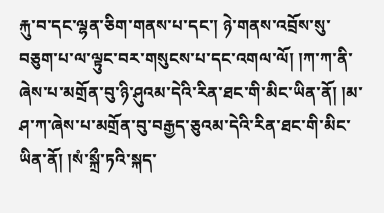རྐུ་བ་དང་ལྷན་ཅིག་གནས་པ་དང་། ཉེ་གནས་འབྲོས་སུ་བཅུག་པ་ལ་ལྟུང་བར་གསུངས་པ་དང་འགལ་ལོ། །ཀ་ཀ་ནི་ཞེས་པ་མགྲོན་བུ་ཉི་ཤུའམ་དེའི་རིན་ཐང་གི་མིང་ཡིན་ནོ། །མ་ཤ་ཀ་ཞེས་པ་མགྲོན་བུ་བརྒྱད་ཅུའམ་དེའི་རིན་ཐང་གི་མིང་ཡིན་ནོ། །སཾ་སྐྲྀ་ཏའི་སྐད་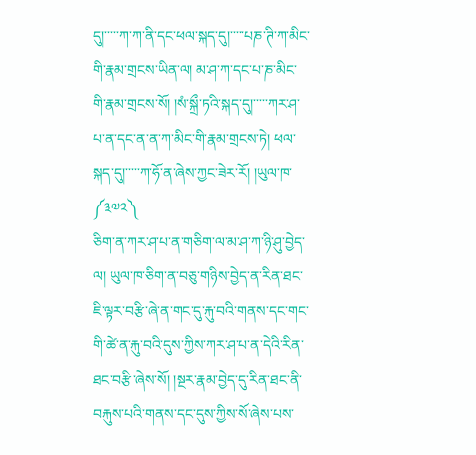དུ།་་་་་ཀ་ཀ་ནི་དང་ཕལ་སྐད་དུ།་་་་་པཎ་ཊི་ཀ་མིང་གི་རྣམ་གྲངས་ཡིན་ལ། མ་ཤ་ཀ་དང་པ་ཎ་མིང་གི་རྣམ་གྲངས་སོ། །སཾ་སྐྲྀ་ཏའི་སྐད་དུ།་་་་་ཀར་ཤ་པ་ན་དང་ན་ན་ཀ་མིང་གི་རྣམ་གྲངས་ཏེ། ཕལ་སྐད་དུ།་་་་་ཀ་ཧོ་ན་ཞེས་ཀྱང་ཟེར་རོ། །ཡུལ་ཁ་
༼༣༧༢༽
ཅིག་ན་ཀར་ཤ་པ་ན་གཅིག་ལ་མ་ཤ་ཀ་ཉི་ཤུ་བྱེད་ལ། ཡུལ་ཁ་ཅིག་ན་བཅུ་གཉིས་བྱེད་ན་རིན་ཐང་ཇི་ལྟར་བརྩི་ཞེ་ན་གང་དུ་རྐུ་བའི་གནས་དང་གང་གི་ཚེ་ན་རྐུ་བའི་དུས་ཀྱིས་ཀར་ཤ་པ་ན་དེའི་རིན་ཐང་བརྩི་ཞེས་སོ། །སྔར་རྣམ་བྱེད་དུ་རིན་ཐང་ནི་བརྐུས་པའི་གནས་དང་དུས་ཀྱིས་སོ་ཞེས་པས་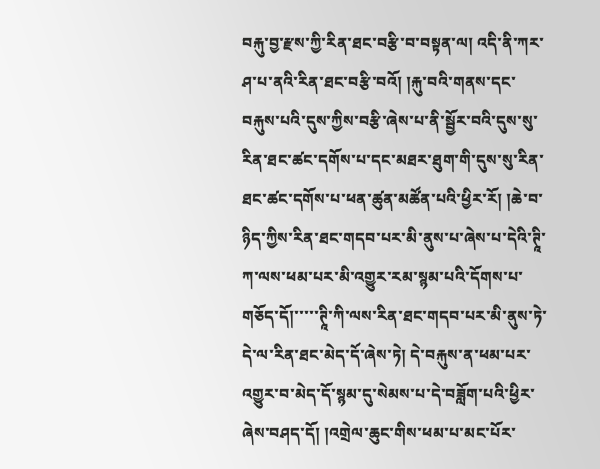བརྐུ་བྱ་རྫས་ཀྱི་རིན་ཐང་བརྩི་བ་བསྟན་ལ། འདི་ནི་ཀར་ཤ་པ་ནའི་རིན་ཐང་བརྩི་བའོ། །རྐུ་བའི་གནས་དང་བརྐུས་པའི་དུས་ཀྱིས་བརྩི་ཞེས་པ་ནི་སྦྱོར་བའི་དུས་སུ་རིན་ཐང་ཚང་དགོས་པ་དང་མཐར་ཐུག་གི་དུས་སུ་རིན་ཐང་ཚང་དགོས་པ་ཕན་ཚུན་མཚོན་པའི་ཕྱིར་རོ། །ཆེ་བ་ཉིད་ཀྱིས་རིན་ཐང་གདབ་པར་མི་ནུས་པ་ཞེས་པ་དེའི་ཊཱི་ཀ་ལས་ཕམ་པར་མི་འགྱུར་རམ་སྙམ་པའི་དོགས་པ་གཅོད་དོ།་་་་་ཊཱི་ཀི་ལས་རིན་ཐང་གདབ་པར་མི་ནུས་ཏེ་དེ་ལ་རིན་ཐང་མེད་དོ་ཞེས་ཏེ། དེ་བརྐུས་ན་ཕམ་པར་འགྱུར་བ་མེད་དོ་སྙམ་དུ་སེམས་པ་དེ་བཟློག་པའི་ཕྱིར་ཞེས་བཤད་དོ། །འགྲེལ་ཆུང་གིས་ཕམ་པ་མང་པོར་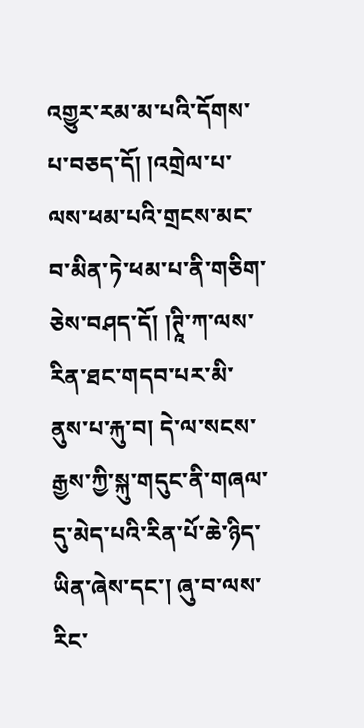འགྱུར་རམ་མ་པའི་དོགས་པ་བཅད་དོ། །འགྲེལ་པ་ལས་ཕམ་པའི་གྲངས་མང་བ་མིན་ཏེ་ཕམ་པ་ནི་གཅིག་ཅེས་བཤད་དོ། །ཊཱི་ཀ་ལས་རིན་ཐང་གདབ་པར་མི་ནུས་པ་རྐུ་བ། དེ་ལ་སངས་རྒྱས་ཀྱི་སྐུ་གདུང་ནི་གཞལ་དུ་མེད་པའི་རིན་པོ་ཆེ་ཉིད་ཡིན་ཞེས་དང་། ཞུ་བ་ལས་རིང་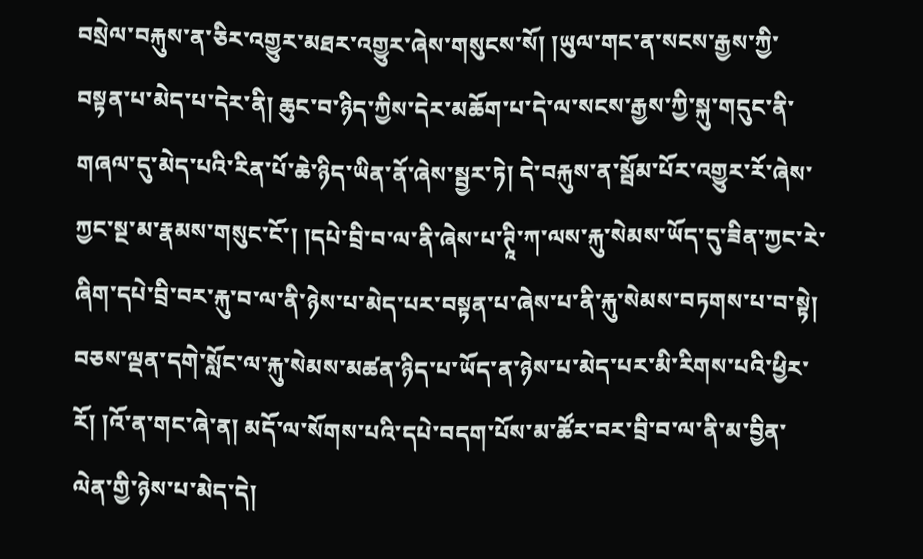བསྲེལ་བརྐུས་ན་ཅིར་འགྱུར་མཐར་འགྱུར་ཞེས་གསུངས་སོ། །ཡུལ་གང་ན་སངས་རྒྱས་ཀྱི་བསྟན་པ་མེད་པ་དེར་ནི། ཆུང་བ་ཉིད་ཀྱིས་དེར་མཆོག་པ་དེ་ལ་སངས་རྒྱས་ཀྱི་སྐུ་གདུང་ནི་གཞལ་དུ་མེད་པའི་རིན་པོ་ཆེ་ཉིད་ཡིན་ནོ་ཞེས་སྦྱར་ཏེ། དེ་བརྐུས་ན་སྦོམ་པོར་འགྱུར་རོ་ཞེས་ཀྱང་སྔ་མ་རྣམས་གསུང་ངོ་། །དཔེ་བྲི་བ་ལ་ནི་ཞེས་པ་ཊཱི་ཀ་ལས་རྐུ་སེམས་ཡོད་དུ་ཟིན་ཀྱང་རེ་ཞིག་དཔེ་བྲི་བར་རྐུ་བ་ལ་ནི་ཉེས་པ་མེད་པར་བསྟན་པ་ཞེས་པ་ནི་རྐུ་སེམས་བཏགས་པ་བ་སྟེ། བཅས་ལྡན་དགེ་སློང་ལ་རྐུ་སེམས་མཚན་ཉིད་པ་ཡོད་ན་ཉེས་པ་མེད་པར་མི་རིགས་པའི་ཕྱིར་རོ། །འོ་ན་གང་ཞེ་ན། མདོ་ལ་སོགས་པའི་དཔེ་བདག་པོས་མ་ཚོར་བར་བྲི་བ་ལ་ནི་མ་བྱིན་ལེན་གྱི་ཉེས་པ་མེད་དེ།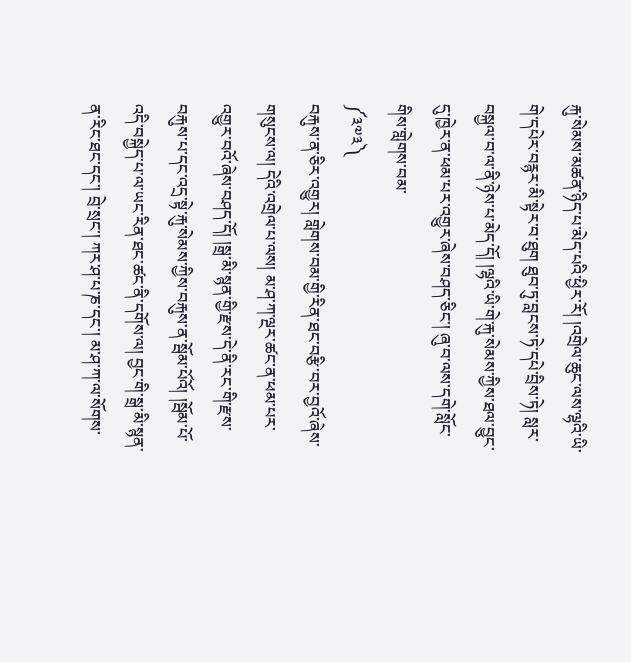རྐུ་སེམས་མཚན་ཉིད་པ་མེད་པའི་ཕྱིར་རོ། །འགྲེལ་ཆུང་ལས་ལྷའི་ཡི་གེ་དཔེར་བརྙར་མི་སྟེར་བ་ཐུག ཐུབ་ཏུ་བླངས་ཏེ་དཔེ་བྲིས་ཏེ། སླར་བསྐྱལ་བ་ལ་ནི་ཉེས་པ་མེད་དོ། །ལྷའི་ཡི་གེ་རྐུ་སེམས་ཀྱིས་ཐལ་བྱུང་དུ་ཁྱེར་ན་ཕམ་པར་འགྱུར་ཞེས་བཤད་ཅིང་། ཞུ་བ་ལས་དགེ་སློང་གིས་གླེགས་བམ་
༼༣༧༣༽
བརྐུས་ན་ཅིར་འགྱུར། གླེགས་བམ་གྱི་རིན་ཐང་བརྩི་བར་བྱའོ་ཞེས་གསུངས་ལ། དེའི་འགྲེལ་པ་ལས། མ་ཤ་ཀ་ལྔར་ཚང་ན་ཕམ་པར་འགྱུར་བའོ་ཞེས་བཤད་དོ། །སྒྲ་མི་སྙན་གྱི་རྫས་དེ་ནི་རང་གི་རྫས་བརྐུས་པ་དང་འདྲ་སྟེ་རྐུ་སེམས་ཀྱིས་བརྐུས་ན་སྦོམ་པོའོ། །སྦོམ་པོ་འདི་བསྐྱེད་པ་ལ་ཡང་རིན་ཐང་ཚང་ནི་དགོས་ལ། བྱང་གི་སྒྲ་མི་སྙན་ན་རིང་ཐང་དང་། བྲེ་སྲང་། ཀར་ཤ་པ་ཎ་དང་། མ་ཤ་ཀ་ལ་སོགས་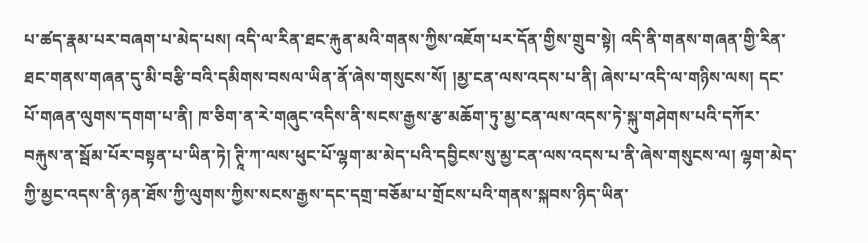པ་ཚད་རྣམ་པར་བཞག་པ་མེད་པས། འདི་ལ་རིན་ཐང་རྐུན་མའི་གནས་ཀྱིས་འཇོག་པར་དོན་གྱིས་གྲུབ་སྟེ། འདི་ནི་གནས་གཞན་གྱི་རིན་ཐང་གནས་གཞན་དུ་མི་བརྩི་བའི་དམིགས་བསལ་ཡིན་ནོ་ཞེས་གསུངས་སོ། །མྱ་ངན་ལས་འདས་པ་ནི། ཞེས་པ་འདི་ལ་གཉིས་ལས། དང་པོ་གཞན་ལུགས་དགག་པ་ནི། ཁ་ཅིག་ན་རེ་གཞུང་འདིས་ནི་སངས་རྒྱས་རྩ་མཆོག་ཏུ་མྱ་ངན་ལས་འདས་ཏེ་སྐུ་གཤེགས་པའི་དཀོར་བརྐུས་ན་སྦོམ་པོར་བསྟན་པ་ཡིན་ཏེ། ཊཱི་ཀ་ལས་ཕུང་པོ་ལྷག་མ་མེད་པའི་དབྱིངས་སུ་མྱ་ངན་ལས་འདས་པ་ནི་ཞེས་གསུངས་ལ། ལྷག་མེད་ཀྱི་མྱང་འདས་ནི་ཉན་ཐོས་ཀྱི་ལུགས་ཀྱིས་སངས་རྒྱས་དང་དགྲ་བཅོམ་པ་གྲོངས་པའི་གནས་སྐབས་ཉིད་ཡིན་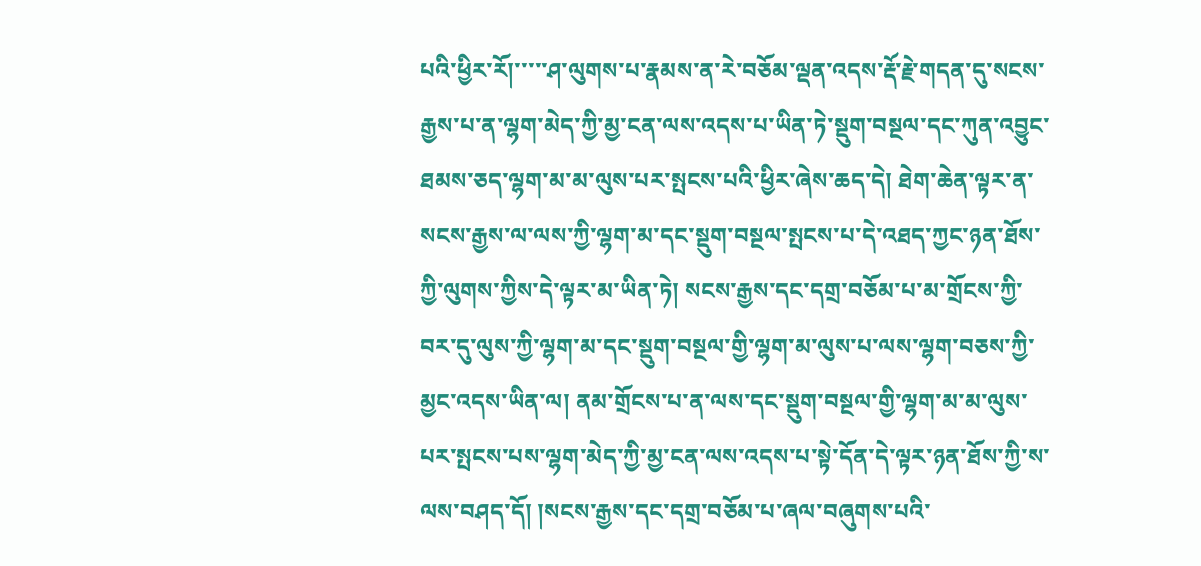པའི་ཕྱིར་རོ།་་་་་ཤ་ལུགས་པ་རྣམས་ན་རེ་བཅོམ་ལྡན་འདས་རྡོ་རྗེ་གདན་དུ་སངས་རྒྱས་པ་ན་ལྷག་མེད་ཀྱི་མྱ་ངན་ལས་འདས་པ་ཡིན་ཏེ་སྡུག་བསྔལ་དང་ཀུན་འབྱུང་ཐམས་ཅད་ལྷག་མ་མ་ལུས་པར་སྤངས་པའི་ཕྱིར་ཞེས་ཆད་དེ། ཐེག་ཆེན་ལྟར་ན་སངས་རྒྱས་ལ་ལས་ཀྱི་ལྷག་མ་དང་སྡུག་བསྔལ་སྤངས་པ་དེ་འཐད་ཀྱང་ཉན་ཐོས་ཀྱི་ལུགས་ཀྱིས་དེ་ལྟར་མ་ཡིན་ཏེ། སངས་རྒྱས་དང་དགྲ་བཅོམ་པ་མ་གྲོངས་ཀྱི་བར་དུ་ལུས་ཀྱི་ལྷག་མ་དང་སྡུག་བསྔལ་གྱི་ལྷག་མ་ལུས་པ་ལས་ལྷག་བཅས་ཀྱི་མྱང་འདས་ཡིན་ལ། ནམ་གྲོངས་པ་ན་ལས་དང་སྡུག་བསྔལ་གྱི་ལྷག་མ་མ་ལུས་པར་སྤངས་པས་ལྷག་མེད་ཀྱི་མྱ་ངན་ལས་འདས་པ་སྟེ་དོན་དེ་ལྟར་ཉན་ཐོས་ཀྱི་ས་ལས་བཤད་དོ། །སངས་རྒྱས་དང་དགྲ་བཅོམ་པ་ཞལ་བཞུགས་པའི་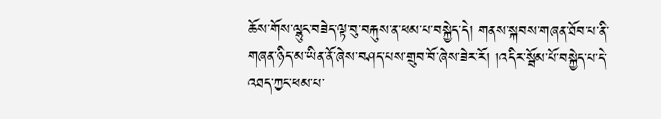ཆོས་གོས་ལྷུང་བཟེད་ལྟ་བུ་བརྐུས་ན་ཕམ་པ་བསྐྱེད་དེ། གནས་སྐབས་གཞན་ཐོབ་པ་ནི་གཞན་ཉིད་མ་ཡིན་ནོ་ཞེས་བཤད་པས་གྲུབ་བོ་ཞེས་ཟེར་རོ། །འདིར་སྦོམ་པོ་བསྐྱེད་པ་དེ་འཐད་ཀྱང་ཕམ་པ་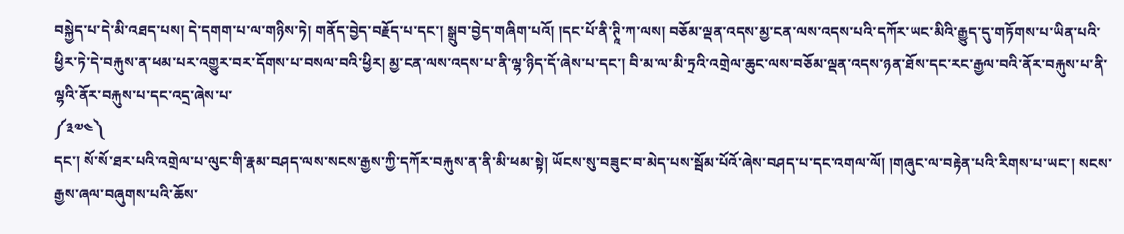བསྐྱེད་པ་དེ་མི་འཐད་པས། དེ་དགག་པ་ལ་གཉིས་ཏེ། གནོད་བྱེད་བརྗོད་པ་དང་། སྒྲུབ་བྱེད་གཞིག་པའོ། །དང་པོ་ནི་ཊཱི་ཀ་ལས། བཅོམ་ལྡན་འདས་མྱ་ངན་ལས་འདས་པའི་དཀོར་ཡང་མིའི་རྒྱུད་དུ་གཏོགས་པ་ཡིན་པའི་ཕྱིར་ཏེ་དེ་བརྐུས་ན་ཕམ་པར་འགྱུར་བར་དོགས་པ་བསལ་བའི་ཕྱིར། མྱ་ངན་ལས་འདས་པ་ནི་ལྷ་ཉིད་དོ་ཞེས་པ་དང་། བི་མ་ལ་མི་ཏྲའི་འགྲེལ་ཆུང་ལས་བཅོམ་ལྡན་འདས་ཉན་ཐོས་དང་རང་རྒྱལ་བའི་ནོར་བརྐུས་པ་ནི་ལྷའི་ནོར་བརྐུས་པ་དང་འདྲ་ཞེས་པ་
༼༣༧༤༽
དང་། སོ་སོ་ཐར་པའི་འགྲེལ་པ་ལུང་གི་རྣམ་བཤད་ལས་སངས་རྒྱས་ཀྱི་དཀོར་བརྐུས་ན་ནི་མི་ཕམ་སྟེ། ཡོངས་སུ་བཟུང་བ་མེད་པས་སྦོམ་པོའོ་ཞེས་བཤད་པ་དང་འགལ་ལོ། །གཞུང་ལ་བརྟེན་པའི་རིགས་པ་ཡང་། སངས་རྒྱས་ཞལ་བཞུགས་པའི་ཆོས་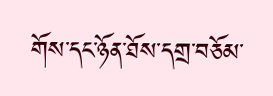གོས་དང་ཉོན་ཐོས་དགྲ་བཅོམ་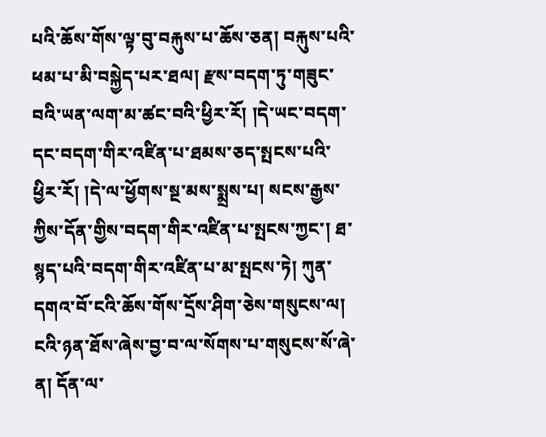པའི་ཆོས་གོས་ལྟ་བུ་བརྐུས་པ་ཆོས་ཅན། བརྐུས་པའི་ཕམ་པ་མི་བསྐྱེད་པར་ཐལ། རྫས་བདག་ཏུ་གཟུང་བའི་ཡན་ལག་མ་ཚང་བའི་ཕྱིར་རོ། །དེ་ཡང་བདག་དང་བདག་གིར་འཛིན་པ་ཐམས་ཅད་སྤངས་པའི་ཕྱིར་རོ། །དེ་ལ་ཕྱོགས་སྔ་མས་སྨྲས་པ། སངས་རྒྱས་ཀྱིས་དོན་གྱིས་བདག་གིར་འཛིན་པ་སྤངས་ཀྱང་། ཐ་སྙད་པའི་བདག་གིར་འཛིན་པ་མ་སྤངས་ཏེ། ཀུན་དགའ་བོ་ངའི་ཆོས་གོས་དྲོས་ཤིག་ཅེས་གསུངས་ལ། ངའི་ཉན་ཐོས་ཞེས་བྱ་བ་ལ་སོགས་པ་གསུངས་སོ་ཞེ་ན། དོན་ལ་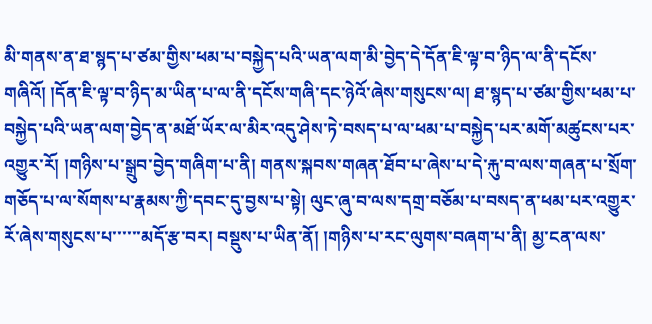མི་གནས་ན་ཐ་སྙད་པ་ཙམ་གྱིས་ཕམ་པ་བསྐྱེད་པའི་ཡན་ལག་མི་བྱེད་དེ་དོན་ཇི་ལྟ་བ་ཉིད་ལ་ནི་དངོས་གཞིའོ། །དོན་ཇི་ལྟ་བ་ཉིད་མ་ཡིན་པ་ལ་ནི་དངོས་གཞི་དང་ཉེའོ་ཞེས་གསུངས་ལ། ཐ་སྙད་པ་ཙམ་གྱིས་ཕམ་པ་བསྐྱེད་པའི་ཡན་ལག་བྱེད་ན་མཐོ་ཡོར་ལ་མིར་འདུ་ཤེས་ཏེ་བསད་པ་ལ་ཕམ་པ་བསྐྱེད་པར་མགོ་མཚུངས་པར་འགྱུར་རོ། །གཉིས་པ་སྒྲུབ་བྱེད་གཞིག་པ་ནི། གནས་སྐབས་གཞན་ཐོབ་པ་ཞེས་པ་དེ་རྐུ་བ་ལས་གཞན་པ་སྲོག་གཅོད་པ་ལ་སོགས་པ་རྣམས་ཀྱི་དབང་དུ་བྱས་པ་སྟེ། ལུང་ཞུ་བ་ལས་དགྲ་བཅོམ་པ་བསད་ན་ཕམ་པར་འགྱུར་རོ་ཞེས་གསུངས་པ་་་་་་མདོ་རྩ་བར། བསྡུས་པ་ཡིན་ནོ། །གཉིས་པ་རང་ལུགས་བཞག་པ་ནི། མྱ་ངན་ལས་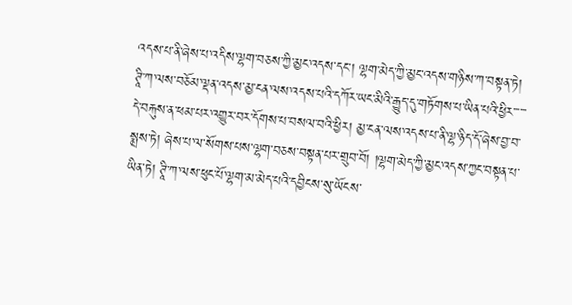འདས་པ་ནི་ཞེས་པ་འདིས་ལྷག་བཅས་ཀྱི་མྱང་འདས་དང་། ལྷག་མེད་ཀྱི་མྱང་འདས་གཉིས་ཀ་བསྟན་ཏེ། ཊཱི་ཀ་ལས་བཅོམ་ལྡན་འདས་མྱ་ངན་ལས་འདས་པའི་དཀོར་ཡང་མིའི་རྒྱུད་དུ་གཏོགས་པ་ཡིན་པའི་ཕྱིར་་་་་་དེ་བརྐུས་ན་ཕམ་པར་འགྱུར་བར་དོགས་པ་བསལ་བའི་ཕྱིར། མྱ་ངན་ལས་འདས་པ་ནི་ལྷ་ཉིད་དོ་ཞེས་བྱ་བ་སྨྲས་ཏེ། ཞེས་པ་ལ་སོགས་པས་ལྷག་བཅས་བསྟན་པར་གྲུབ་བོ། །ལྷག་མེད་ཀྱི་མྱང་འདས་ཀྱང་བསྟན་པ་ཡིན་ཏེ། ཊཱི་ཀ་ལས་ཕུང་པོ་ལྷག་མ་མེད་པའི་དབྱིངས་སུ་ཡོངས་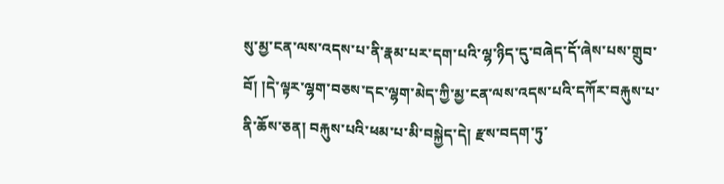སུ་མྱ་ངན་ལས་འདས་པ་ནི་རྣམ་པར་དག་པའི་ལྷ་ཉིད་དུ་བཞེད་དོ་ཞེས་པས་གྲུབ་བོ། །དེ་ལྟར་ལྷག་བཅས་དང་ལྷག་མེད་ཀྱི་མྱ་ངན་ལས་འདས་པའི་དཀོར་བརྐུས་པ་ནི་ཆོས་ཅན། བརྐུས་པའི་ཕམ་པ་མི་བསྐྱེད་དེ། རྫས་བདག་ཏུ་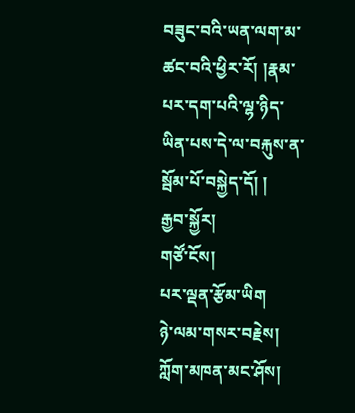བཟུང་བའི་ཡན་ལག་མ་ཚང་བའི་ཕྱིར་རོ། །རྣམ་པར་དག་པའི་ལྷ་ཉིད་ཡིན་པས་དེ་ལ་བརྐུས་ན་སྦོམ་པོ་བསྐྱེད་དོ། །
རྒྱབ་སྐྱོར།
གཙོ་ངོས།
པར་ལྡན་རྩོམ་ཡིག
ཉེ་ལམ་གསར་བརྗེས།
ཀློག་མཁན་མང་ཤོས།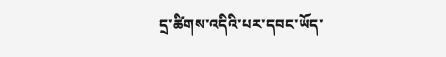དྲ་ཚིགས་འདིའི་པར་དབང་ཡོད་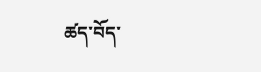ཚད་བོད་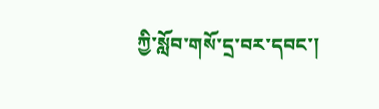ཀྱི་སློབ་གསོ་དྲ་བར་དབང་།